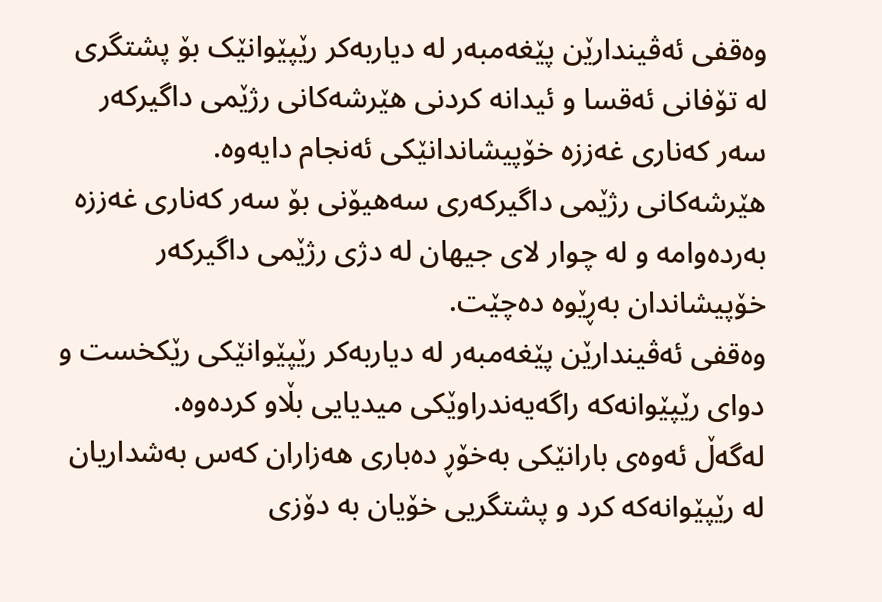وەقفی ئەڤیندارێن پێغەمبەر لە دیاربەکر رێپێوانێک بۆ پشتگری لە تۆفانی ئەقسا و ئیدانە کردنی هێرشەکانی رژێمی داگیرکەر سەر کەناری غەززە خۆپیشاندانێکی ئەنجام دایەوە.
هێرشەکانی رژێمی داگیرکەری سەهیۆنی بۆ سەر کەناری غەززە بەردەوامە و لە چوار لای جیهان لە دژی رژێمی داگیرکەر خۆپیشاندان بەڕێوە دەچێت.
وەقفی ئەڤیندارێن پێغەمبەر لە دیاربەکر رێپێوانێکی رێکخست و دوای رێپێوانەکە راگەیەندراوێکی میدیایی بڵاو کردەوە.
لەگەڵ ئەوەی بارانێکی بەخۆڕ دەباری هەزاران کەس بەشداریان لە رێپێوانەکە کرد و پشتگریی خۆیان بە دۆزی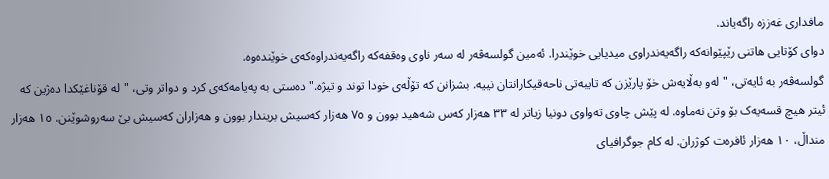مافداری غەززە راگەیاند.
دوای کۆتایی هاتنی رێپێوانەکە راگەیەندراوی میدیایی خوێندرا. ئەمین گولسەڤەر لە سەر ناوی وەقفەکە راگەیەندراوەکەی خوێندەوە.
گولسەڤەر بە ئایەتی، "لەو بەڵایەش خۆ پارێزن کە تایبەتی ناحەقیکارانتان نییە. بشزانن کە تۆڵەی خودا توند و تیژە." دەستی بە پەیامەکەی کرد و دواتر وتی، "لە قۆناغێکدا دەژین کە ئیتر هیچ قسەیەک بۆ وتن نەماوە. لە پێش چاوی تەواوی دونیا زیاتر لە ٣٣ هەزار کەس شەهید بوون و ٧٥ هەزار کەسیش بریندار بوون و هەزاران کەسیش بێ سەروشوێنن. ١٥ هەزار منداڵ، ١٠ هەزار ئافرەت کوژران. لە کام جوگرافیای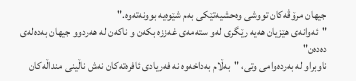جیهان مرۆڤەکان تووشی وەحشیەتێکی بەم شێوەیە بوونەتەوە."
"ئەوانەی هێزیان هەیە رێگری لەو ستەمەی غەززە بکەن و ناکەن لە هەردوو جیهان بەدەلەی دەدەن"
ناوبراو لە بەردەوامی وتی، "بەڵام بەداخەوە نە فەریادی ئافرەتەکان نەش ناڵینی منداڵەکان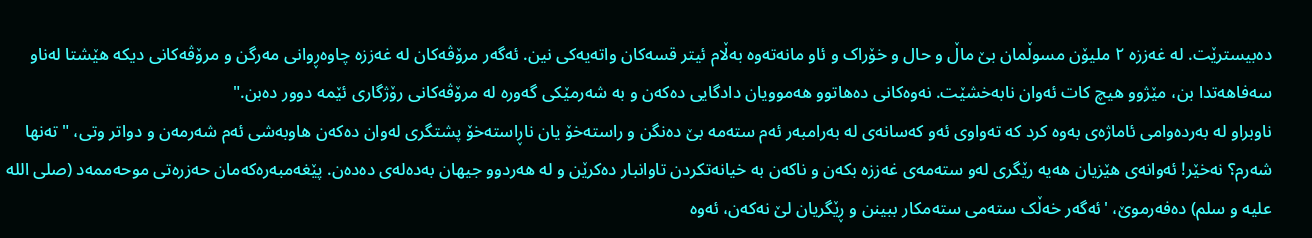دەبیسترێت. لە غەززە ٢ ملیۆن مسوڵمان بێ ماڵ و حال و خۆراک و ئاو مانەتەوە بەڵام ئیتر قسەکان واتەیەکی نین. ئەگەر مرۆڤەکان لە غەززە چاوەڕوانی مەرگن و مرۆڤەکانی دیکە هێشتا لەناو سەفاهەتدا بن، مێژوو هیچ کات ئەوان نابەخشێت. نەوەکانی دەهاتوو هەموویان دادگایی دەکەن و بە شەرمێکی گەورە لە مرۆڤەکانی رۆژگاری ئێمە دوور دەبن."
ناوبراو لە بەردەوامی ئاماژەی بەوە کرد کە تەواوی ئەو کەسانەی لە بەرامبەر ئەم ستەمە بێ دەنگن و راستەخۆ یان ناڕاستەخۆ پشتگری لەوان دەکەن هاوبەشی ئەم شەرمەن و دواتر وتی، "تەنها شەرم؟ نەخێر! ئەوانەی هێزیان هەیە رێگری لەو ستەمەی غەززە بکەن و ناکەن بە خیانەتکردن تاوانبار دەکرێن و لە هەردوو جیهان بەدەلەی دەدەن. پێغەمبەرەکەمان حەزرەتی موحەممەد (صلی الله علیه و سلم) دەفەرموێ، 'ئەگەر خەڵک ستەمی ستەمکار ببینن و ڕێگریان لێ نەکەن، ئەوە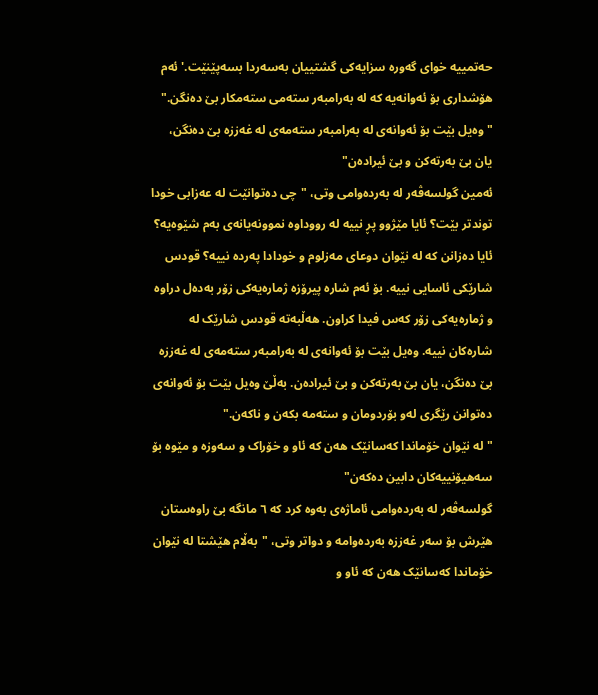حەتمییە خوای گەورە سزایەکی گشتییان بەسەردا بسەپێنێت.' ئەم هۆشداری بۆ ئەوانەیە کە لە بەرامبەر ستەمی ستەمکار بێ دەنگن."
"وەیل بێت بۆ ئەوانەی لە بەرامبەر ستەمەی لە غەززە بێ دەنگن، یان بێ بەرتەکن و بێ ئیرادەن"
ئەمین گولسەڤەر لە بەردەوامی وتی، "چی دەتوانێت لە عەزابی خودا توندتر بێت؟ ئایا مێژوو پڕ نییە لە رووداوە نموونەیانەی بەم شێوەیە؟ ئایا دەزانن کە لە نێوان دوعای مەزلوم و خودادا پەردە نییە؟ قودس شارێکی ئاسایی نییە. بۆ ئەم شارە پیرۆزە ژمارەیەکی زۆر بەدەل دراوە و ژمارەیەکی زۆر کەس فیدا کراون. هەڵبەتە قودس شارێک لە شارەکان نییە. وەیل بێت بۆ ئەوانەی لە بەرامبەر ستەمەی لە غەززە بێ دەنگن، یان بێ بەرتەکن و بێ ئیرادەن. بەڵێ وەیل بێت بۆ ئەوانەی دەتوانن رێگری لەو بۆردومان و ستەمە بکەن و ناکەن."
"لە نێوان خۆماندا کەسانێک هەن کە ئاو و خۆراک و سەوزە و مێوە بۆ سەهیۆنییەکان دابین دەکەن"
گولسەڤەر لە بەردەوامی ئاماژەی بەوە کرد کە ٦ مانگە بێ راوەستان هێرش بۆ سەر غەززە بەردەوامە و دواتر وتی، "بەڵام هێشتا لە نێوان خۆماندا کەسانێک هەن کە ئاو و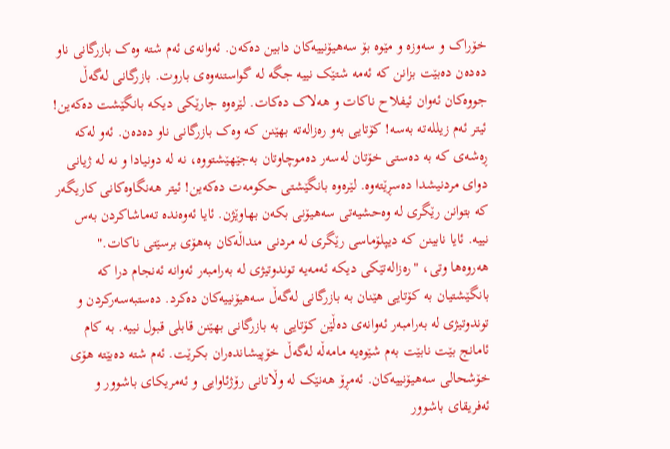خۆراک و سەوزە و مێوە بۆ سەهیۆنییەکان دابین دەکەن. ئەوانەی ئەم شتە وەک بازرگانی ناو دەدەن دەبێت بزانن کە ئەمە شتێک نییە جگە لە گواستنەوەی باروت. بازرگانی لەگەڵ جووەکان ئەوان ئیفلاح ناکات و هەلاک دەکات. لێرەوە جارێکی دیکە بانگێشت دەکەین! ئیتر ئەم زیللەتە بەسە! کۆتایی بەو رەزالەتە بهێنن کە وەک بازرگانی ناو دەدەن. ئەو لەکە ڕەشەی کە بە دەستی خۆتان لەسەر دەموچاوتان بەجێهێشتووە، نە لە دونیادا و نە لە ژیانی دوای مردنیشدا دەسڕێتەوە. لێرەوە بانگێشتی حکومەت دەکەین! ئیتر هەنگاوەکانی کاریگەر کە بتوانن رێگری لە وەحشیەتی سەهیۆنی بکەن بهاوێژن. ئایا ئەوەندە تەماشاکردن بەس نییە. ئایا نابینن کە دیپلۆماسی رێگری لە مردنی منداڵەکان بەهۆی برسێتی ناکات."
هەروەها وتی، "رەزالەتێکی دیکە ئەمەیە توندوتیژی لە بەرامبەر ئەوانە ئەنجام درا کە بانگێشتیان بە کۆتایی هێنان بە بازرگانی لەگەڵ سەهیۆنییەکان دەکرد. دەستبەسەرکردن و توندوتیژی لە بەرامبەر ئەوانەی دەڵێن کۆتایی بە بازرگانی بهێنن قابلی قبول نییە. بە کام ئامانج بێت نابێت بەم شێوەیە مامەڵە لەگەڵ خۆپیشاندەران بکرێت. ئەم شتە دەبێتە هۆی خۆشحالی سەهیۆنییەکان. ئەمڕۆ هەنێک لە وڵاتانی رۆژئاوایی و ئەمریکای باشوور و ئەفریقای باشوور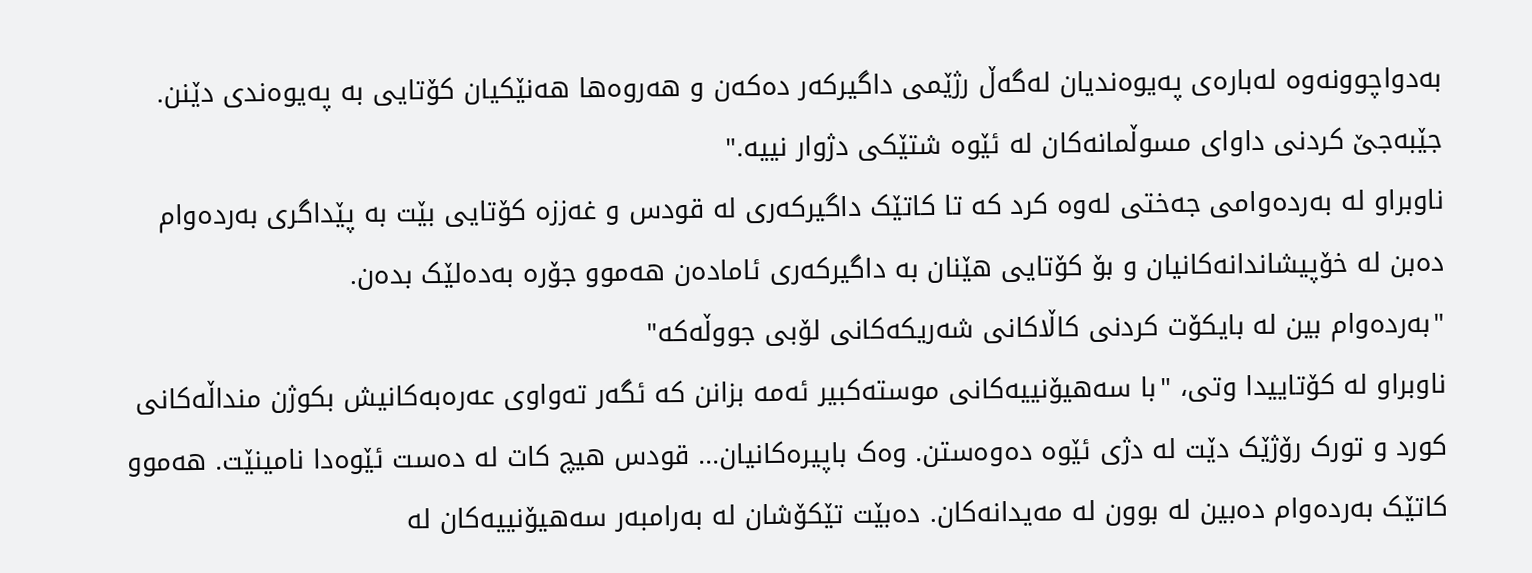بەدواچوونەوە لەبارەی پەیوەندیان لەگەڵ رژێمی داگیرکەر دەکەن و هەروەها هەنێکیان کۆتایی بە پەیوەندی دێنن. جێبەجێ کردنی داوای مسوڵمانەکان لە ئێوە شتێکی دژوار نییە."
ناوبراو لە بەردەوامی جەختی لەوە کرد کە تا کاتێک داگیرکەری لە قودس و غەززە کۆتایی بێت بە پێداگری بەردەوام دەبن لە خۆپیشاندانەکانیان و بۆ کۆتایی هێنان بە داگیرکەری ئامادەن هەموو جۆرە بەدەلێک بدەن.
"بەردەوام بین لە بایکۆت کردنی کاڵاکانی شەریکەکانی لۆبی جووڵەکە"
ناوبراو لە کۆتاییدا وتی، "با سەهیۆنییەکانی موستەکبیر ئەمە بزانن کە ئگەر تەواوی عەرەبەکانیش بکوژن منداڵەکانی کورد و تورک رۆژێک دێت لە دژی ئێوە دەوەستن. وەک باپیرەکانیان... قودس هیچ کات لە دەست ئێوەدا نامینێت. هەموو کاتێک بەردەوام دەبین لە بوون لە مەیدانەکان. دەبێت تێکۆشان لە بەرامبەر سەهیۆنییەکان لە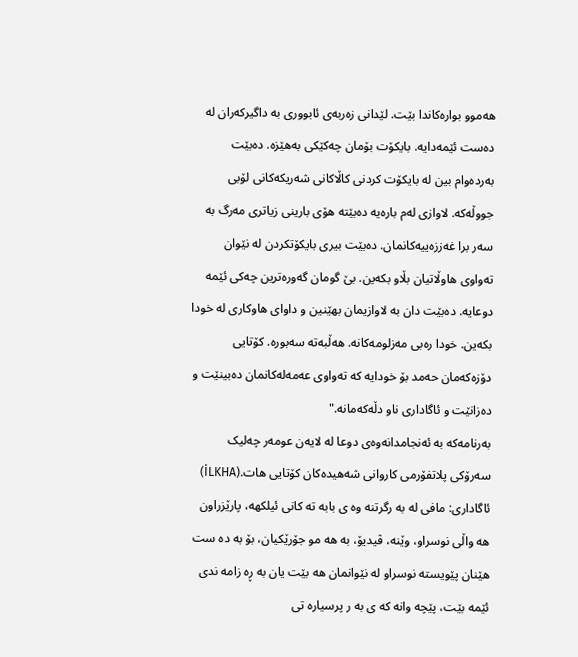هەموو بوارەکاندا بێت. لێدانی زەربەی ئابووری بە داگیرکەران لە دەست ئێمەدایە. بایکۆت بۆمان چەکێکی بەهێزە. دەبێت بەردەوام بین لە بایکۆت کردنی کاڵاکانی شەریکەکانی لۆبی جووڵەکە. لاوازی لەم بارەیە دەبێتە هۆی بارینی زیاتری مەرگ بە سەر برا غەززەییەکانمان. دەبێت بیری بایکۆتکردن لە نێوان تەواوی هاوڵاتیان بڵاو بکەین. بێ گومان گەورەترین چەکی ئێمە دوعایە. دەبێت دان بە لاوازیمان بهێنین و داوای هاوکاری لە خودا بکەین. خودا رەبی مەزلومەکانە. هەڵبەتە سەبورە. کۆتایی دۆزەکەمان حەمد بۆ خودایە کە تەواوی عەمەلەکانمان دەبینێت و دەزانێت و ئاگاداری ناو دڵەکەمانە."
بەرنامەکە بە ئەنجامدانەوەی دوعا لە لایەن عومەر چەلیک سەرۆکی پلاتفۆرمی کاروانی شەهیدەکان کۆتایی هات.(İLKHA)
ئاگاداری: مافی له به رگرتنه وه ی بابه ته كانی ئیلكھه، پارێزراون ھه واڵی نوسراو، وێنه، ڤیدیۆ، به ھه مو جۆرێكیان، بۆ به ده ست ھێنان پێویسته نوسراو له نێوانمان ھه بێت یان به ڕه زامه ندی ئێمه بێت، پێچه وانه كه ی به ر پرسیاره تی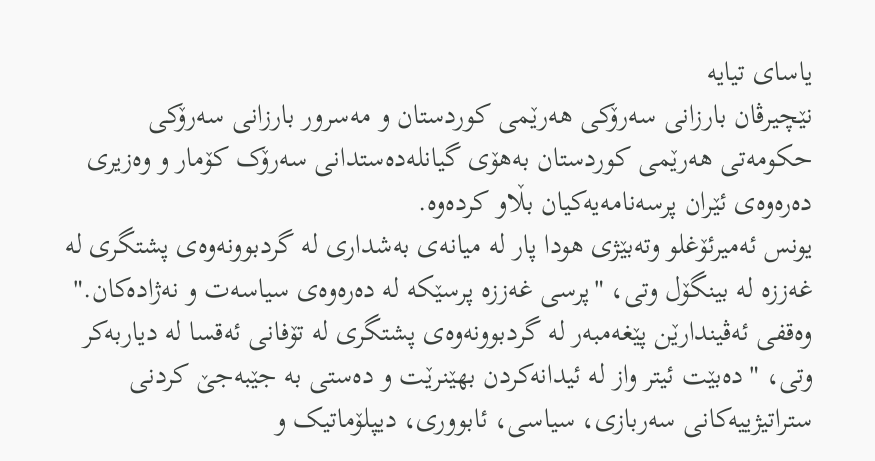یاسای تیایه
نێچیرڤان بارزانی سەرۆکی هەرێمی کوردستان و مەسرور بارزانی سەرۆکی حکومەتی هەرێمی کوردستان بەهۆی گیانلەدەستدانی سەرۆک کۆمار و وەزیری دەرەوەی ئێران پرسەنامەیەکیان بڵاو کردەوە.
یونس ئەمیرئۆغلو وتەبێژی هودا پار لە میانەی بەشداری لە گردبوونەوەی پشتگری لە غەززە لە بینگۆل وتی، "پرسی غەززە پرسێکە لە دەرەوەی سیاسەت و نەژادەکان."
وەقفی ئەڤیندارێن پێغەمبەر لە گردبوونەوەی پشتگری لە تۆفانی ئەقسا لە دیاربەکر وتی، "دەبێت ئیتر واز لە ئیدانەکردن بهێنرێت و دەستی بە جێبەجێ کردنی ستراتیژییەکانی سەربازی، سیاسی، ئابووری، دیپلۆماتیک و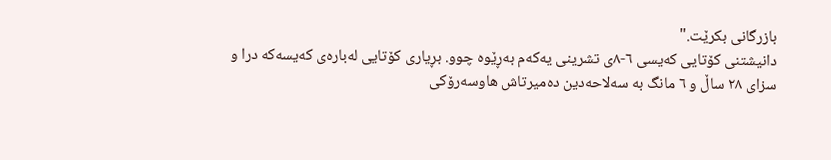بازرگانی بکرێت."
دانیشتنی کۆتایی کەیسی ٦-٨ی تشرینی یەکەم بەڕێوە چوو. بڕیاری کۆتایی لەبارەی کەیسەکە درا و سزای ٢٨ ساڵ و ٦ مانگ بە سەلاحەدین دەمیرتاش هاوسەرۆکی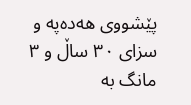پێشووی هەدەپە و سزای ٣٠ ساڵ و ٣ مانگ بە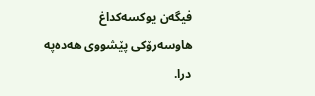فیگەن یوکسەکداغ هاوسەرۆکی پێشووی هەدەپە درا.